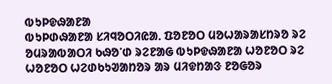ᱵᱩᱞᱫᱷᱟᱱᱟ
ᱵᱩᱞᱰᱷᱟᱱᱟ ᱥᱤᱧᱚᱛᱤᱭᱟᱹ ᱯᱚᱱᱚᱛ ᱢᱚᱦᱟᱨᱟᱥᱴᱨᱚ ᱨᱮ ᱚᱢᱨᱟᱵᱟᱛᱤ ᱠᱷᱚᱸᱰ ᱨᱮᱱᱟᱜ ᱵᱩᱞᱫᱷᱟᱱᱟ ᱦᱚᱱᱚᱛ ᱨᱮ ᱦᱚᱱᱚᱛ ᱦᱮᱰᱠᱩᱣᱟᱴᱚᱨ ᱟᱨ ᱢᱤᱫᱴᱟᱝ ᱱᱚᱜᱚᱨ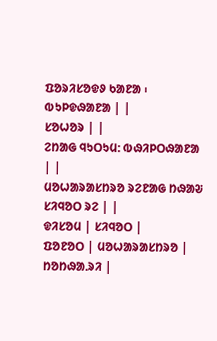ᱯᱚᱨᱤᱥᱚᱫᱽ ᱠᱟᱱᱟ ᱾
ᱵᱩᱞᱫᱷᱟᱱᱟ | |
ᱥᱚᱦᱚᱨ | |
ᱮᱴᱟᱜ ᱧᱩᱛᱩᱢ: ᱵᱷᱤᱞᱛᱷᱟᱱᱟ | |
ᱢᱚᱦᱟᱨᱟᱥᱴᱨᱚ ᱨᱮᱱᱟᱜ ᱴᱷᱟᱶ ᱥᱤᱧᱚᱛ ᱨᱮ | |
ᱫᱤᱥᱚᱢ | ᱥᱤᱧᱚᱛ |
ᱯᱚᱱᱚᱛ | ᱢᱚᱦᱟᱨᱟᱥᱴᱨᱚ |
ᱴᱚᱴᱷᱟᱹᱨᱤ |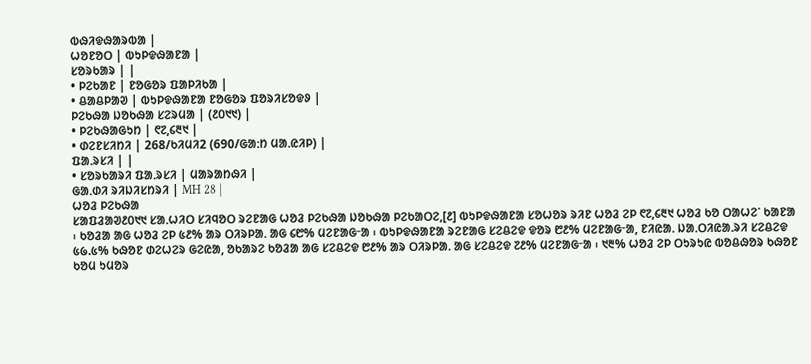ᱵᱷᱤᱫᱷᱟᱨᱵᱟ |
ᱦᱚᱱᱚᱛ | ᱵᱩᱞᱫᱷᱟᱱᱟ |
ᱥᱚᱨᱠᱟᱨ | |
• ᱞᱮᱠᱟᱱ | ᱱᱚᱜᱚᱨ ᱯᱟᱞᱤᱠᱟ |
• ᱪᱟᱪᱞᱟᱣ | ᱵᱩᱞᱫᱷᱟᱱᱟ ᱱᱚᱜᱚᱨ ᱯᱚᱨᱤᱥᱚᱫᱽ |
ᱞᱮᱠᱷᱟ ᱡᱚᱠᱷᱟ ᱥᱮᱨᱢᱟ | (᱒᱐᱑᱑) |
• ᱞᱮᱠᱷᱟᱜᱩᱴ | ᱖᱗,᱔᱓᱑ |
• ᱰᱮᱱᱥᱤᱴᱤ | 268/ᱠᱤᱢᱤ2 (690/ᱜᱟᱺᱴ ᱢᱟᱹᱭᱤᱞ) |
ᱯᱟᱹᱨᱥᱤ | |
• ᱥᱚᱨᱠᱟᱨᱤ ᱯᱟᱹᱨᱥᱤ | ᱢᱟᱨᱟᱴᱷᱤ |
ᱜᱟᱹᱰᱤ ᱨᱤᱡᱤᱥᱴᱨᱤ | MH 28 |
ᱦᱚᱲ ᱞᱮᱠᱷᱟ
ᱥᱟᱯᱲᱟᱣ᱒᱐᱑᱑ ᱥᱟᱹᱦᱤᱛ ᱥᱤᱧᱚᱛ ᱨᱮᱱᱟᱜ ᱦᱚᱲ ᱞᱮᱠᱷᱟ ᱡᱚᱠᱷᱟ ᱞᱮᱠᱟᱛᱮ,[᱒] ᱵᱩᱞᱫᱷᱟᱱᱟ ᱥᱚᱦᱚᱨ ᱨᱤᱱ ᱦᱚᱲ ᱮᱞ ᱖᱗,᱔᱓᱑ ᱦᱚᱲ ᱠᱚ ᱛᱟᱦᱮᱸ ᱠᱟᱱᱟ ᱾ ᱠᱚᱲᱟ ᱟᱜ ᱦᱚᱲ ᱮᱞ ᱕᱒% ᱟᱨ ᱛᱤᱨᱞᱟᱹ ᱟᱜ ᱔᱘% ᱢᱮᱱᱟᱜᱼᱟ ᱾ ᱵᱩᱞᱫᱷᱟᱱᱟ ᱨᱮᱱᱟᱜ ᱥᱮᱪᱮᱫ ᱫᱚᱨ ᱘᱒% ᱢᱮᱱᱟᱜᱼᱟ, ᱱᱤᱭᱟᱹ ᱡᱟᱹᱛᱤᱭᱟᱹᱨᱤ ᱥᱮᱪᱮᱫ ᱕᱙.᱕% ᱠᱷᱚᱱ ᱰᱮᱦᱮᱨ ᱜᱮᱭᱟ, ᱚᱠᱟᱨᱮ ᱠᱚᱲᱟ ᱟᱜ ᱥᱮᱪᱮᱫ ᱘᱒% ᱟᱨ ᱛᱤᱨᱞᱟᱹ ᱟᱜ ᱥᱮᱪᱮᱫ ᱗᱒% ᱢᱮᱱᱟᱜᱼᱟ ᱾ ᱑᱓% ᱦᱚᱲ ᱮᱞ ᱛᱩᱨᱩᱭ ᱵᱚᱪᱷᱚᱨ ᱠᱷᱚᱱ ᱠᱚᱢ ᱩᱢᱚᱨ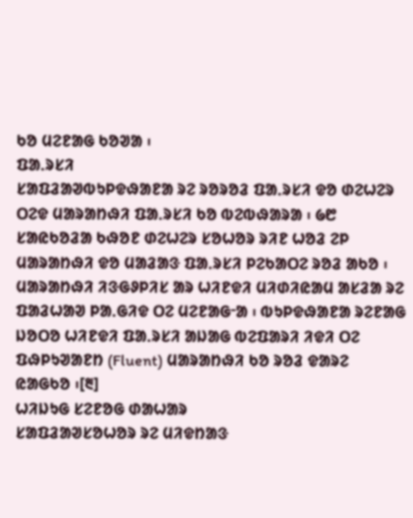ᱠᱚ ᱢᱮᱱᱟᱜ ᱠᱚᱣᱟ ᱾
ᱯᱟᱹᱨᱥᱤ
ᱥᱟᱯᱲᱟᱣᱵᱩᱞᱫᱷᱟᱱᱟ ᱨᱮ ᱨᱚᱨᱚᱲ ᱯᱟᱹᱨᱥᱤ ᱫᱚ ᱰᱮᱦᱮᱨ ᱛᱮᱫ ᱢᱟᱨᱟᱴᱷᱤ ᱯᱟᱹᱨᱥᱤ ᱠᱚ ᱵᱮᱵᱷᱟᱨᱟ ᱾ ᱙᱘ ᱥᱟᱭᱠᱚᱲᱟ ᱠᱷᱚᱱ ᱰᱮᱦᱮᱨ ᱥᱚᱦᱚᱨ ᱨᱤᱱ ᱦᱚᱲ ᱮᱞ ᱢᱟᱨᱟᱴᱷᱤ ᱫᱚ ᱢᱟᱲᱟᱝ ᱯᱟᱹᱨᱥᱤ ᱞᱮᱠᱟᱛᱮ ᱨᱚᱲ ᱟᱠᱚ ᱾ ᱢᱟᱨᱟᱴᱷᱤ ᱤᱝᱜᱽᱞᱤᱥ ᱟᱨ ᱦᱤᱱᱫᱤ ᱢᱤᱰᱤᱭᱟᱢ ᱟᱥᱲᱟ ᱨᱮ ᱯᱟᱲᱦᱟᱣ ᱞᱟᱹᱜᱤᱫ ᱛᱮ ᱢᱮᱱᱟᱜᱼᱟ ᱾ ᱵᱩᱞᱫᱷᱟᱱᱟ ᱨᱮᱱᱟᱜ ᱡᱚᱛᱚ ᱦᱤᱱᱫᱤ ᱯᱟᱹᱨᱥᱤ ᱟᱡᱟᱜ ᱵᱮᱯᱟᱨᱤ ᱤᱫᱤ ᱛᱮ ᱯᱷᱞᱩᱣᱟᱱᱴ (Fluent) ᱢᱟᱨᱟᱴᱷᱤ ᱠᱚ ᱨᱚᱲ ᱫᱟᱨᱮ ᱭᱟᱜᱠᱚ ᱾[᱓]
ᱦᱤᱡᱩᱜ ᱥᱮᱱᱚᱜ ᱰᱟᱦᱟᱨ
ᱥᱟᱯᱲᱟᱣᱥᱚᱦᱚᱨ ᱨᱮ ᱢᱤᱫᱴᱟᱝ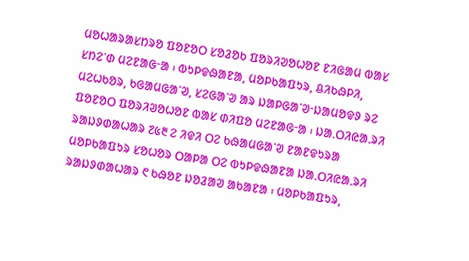ᱢᱚᱦᱟᱨᱟᱥᱴᱨᱚ ᱯᱚᱱᱚᱛ ᱥᱚᱲᱚᱠ ᱯᱚᱨᱤᱣᱚᱦᱚᱱ ᱱᱤᱜᱟᱢ ᱵᱟᱥ ᱥᱴᱮᱸᱰ ᱢᱮᱱᱟᱜᱼᱟ ᱾ ᱵᱩᱞᱫᱷᱟᱱᱟ, ᱢᱚᱞᱠᱟᱯᱩᱨ, ᱪᱤᱠᱷᱞᱤ, ᱢᱮᱦᱠᱚᱨ, ᱠᱜᱟᱢᱜᱟᱸᱣ, ᱥᱮᱜᱟᱸᱣ ᱟᱨ ᱡᱟᱞᱜᱟᱸᱣᱼᱡᱟᱢᱚᱫᱽ ᱨᱮ ᱯᱚᱱᱚᱛ ᱯᱚᱨᱤᱣᱚᱦᱚᱱ ᱵᱟᱥ ᱰᱤᱯᱚ ᱢᱮᱱᱟᱜᱼᱟ ᱾ ᱡᱟᱹᱛᱤᱭᱟᱹᱨᱤ ᱨᱟᱡᱽᱰᱟᱦᱟᱨ ᱗᱕᱓ ᱮ ᱤᱫᱤ ᱛᱮ ᱠᱷᱟᱢᱜᱟᱸᱣ ᱱᱟᱱᱫᱩᱨᱟ ᱢᱚᱞᱠᱟᱯᱩᱨ ᱥᱚᱦᱚᱨ ᱛᱟᱞᱟ ᱛᱮ ᱵᱩᱞᱫᱷᱟᱱᱟ ᱡᱟᱹᱛᱤᱭᱟᱹᱨᱤ ᱨᱟᱡᱽᱰᱟᱦᱟᱨ ᱖ ᱠᱷᱚᱱ ᱡᱚᱲᱟᱣ ᱟᱠᱟᱱᱟ ᱾ ᱢᱚᱞᱠᱟᱯᱩᱨ,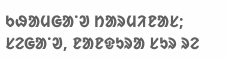ᱠᱷᱟᱢᱜᱟᱸᱣ ᱴᱟᱨᱢᱤᱱᱟᱥ; ᱥᱮᱜᱟᱸᱣ, ᱱᱟᱱᱫᱩᱨᱟ ᱥᱩᱨ ᱨᱮ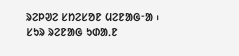ᱨᱮᱞᱣᱮ ᱥᱴᱮᱥᱚᱱ ᱢᱮᱱᱟᱜᱼᱟ ᱾
ᱥᱩᱨ ᱨᱮᱱᱟᱜ ᱩᱰᱟᱹᱱ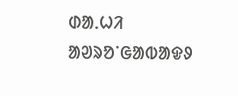ᱰᱟᱹᱦᱤ ᱟᱣᱨᱚᱸᱜᱟᱵᱟᱫᱽ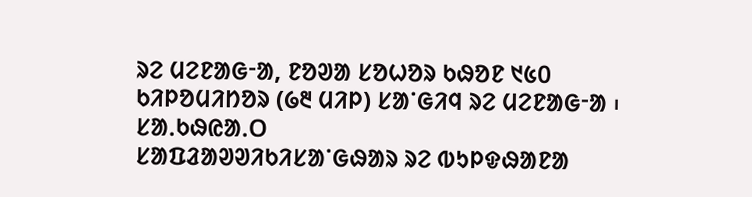ᱨᱮ ᱢᱮᱱᱟᱜᱼᱟ, ᱱᱚᱣᱟ ᱥᱚᱦᱚᱨ ᱠᱷᱚᱱ ᱑᱕᱐ ᱠᱤᱞᱚᱢᱤᱴᱚᱨ (᱙᱓ ᱢᱤᱞ) ᱥᱟᱸᱜᱤᱧ ᱨᱮ ᱢᱮᱱᱟᱜᱼᱟ ᱾
ᱥᱟᱹᱠᱷᱭᱟᱹᱛ
ᱥᱟᱯᱲᱟᱣᱣᱤᱠᱤᱥᱟᱸᱜᱷᱟᱨ ᱨᱮ ᱵᱩᱞᱫᱷᱟᱱᱟ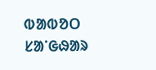ᱵᱟᱵᱚᱛ ᱥᱟᱸᱜᱷᱟᱨ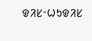ᱫᱤᱥᱼᱦᱩᱫᱤᱥ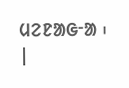ᱢᱮᱱᱟᱜᱼᱟ ᱾ |